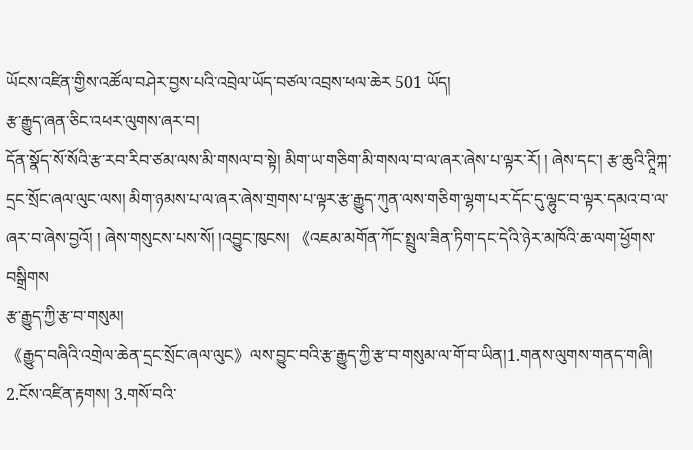ཡོངས་འཛིན་གྱིས་འཚོལ་བཤེར་བྱས་པའི་འབྲེལ་ཡོད་བཙལ་འབྲས་ཕལ་ཆེར 501 ཡོད།
རྩ་རྒྱུད་ཞན་ཅིང་འཕར་ལུགས་ཞར་བ།
དོན་སྣོད་སོ་སོའི་རྩ་རབ་རིབ་ཙམ་ལས་མི་གསལ་བ་སྟེ། མིག་ཡ་གཅིག་མི་གསལ་བ་ལ་ཞར་ཞེས་པ་ལྟར་རོ། ། ཞེས་དང་། རྩ་ཆུའི་ཊཱིཀྐ་དྲང་སྲོང་ཞལ་ལུང་ལས། མིག་ཉམས་པ་ལ་ཞར་ཞེས་གྲགས་པ་ལྟར་རྩ་རྒྱུད་ཀུན་ལས་གཅིག་ལྷག་པར་དོང་དུ་ལྷུང་བ་ལྟར་དམའ་བ་ལ་ཞར་བ་ཞེས་བྱའོ། ། ཞེས་གསུངས་པས་སོ། །འབྱུང་ཁུངས། 《འཇམ་མགོན་ཀོང་སྤྲུལ་ཟིན་ཏིག་དང་དེའི་ཉེར་མཁོའི་ཆ་ལག་ཕྱོགས་བསྒྲིགས
རྩ་རྒྱུད་ཀྱི་རྩ་བ་གསུམ།
《རྒྱུད་བཞིའི་འགྲེལ་ཆེན་དྲང་སྲོང་ཞལ་ལུང》ལས་བྱུང་བའི་རྩ་རྒྱུད་ཀྱི་རྩ་བ་གསུམ་ལ་གོ་བ་ཡིན།1.གནས་ལུགས་གནད་གཞི། 2.ངོས་འཛིན་རྟགས། 3.གསོ་བའི་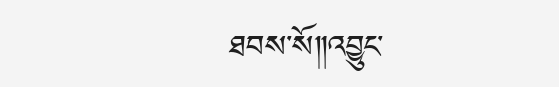ཐབས་སོ༎འབྱུང་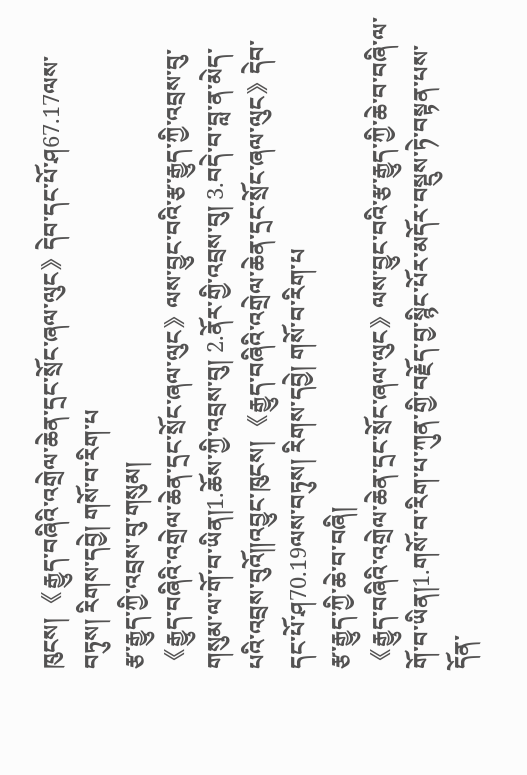ཁུངས། 《རྒྱུད་བཞིའི་འགྲེལ་ཆེན་དྲང་སྲོང་ཞལ་ལུང》དེབ་དང་པོ་ཤ67.17ལས་བཏུས། རིགས་དབྱེ། གསོ་བ་རིག་པ
རྩ་རྒྱུད་ཀྱི་འབྲས་བུ་གསུམ།
《རྒྱུད་བཞིའི་འགྲེལ་ཆེན་དྲང་སྲོང་ཞལ་ལུང》ལས་བྱུང་བའི་རྩ་རྒྱུད་ཀྱི་འབྲས་བུ་གསུམ་ལ་གོ་བ་ཡིན།1.ཆོས་ཀྱི་འབྲས་བུ། 2.ནོར་གྱི་འབྲས་བུ། 3.བདེ་བ་བླ་ན་མེད་པའི་འབྲས་བུའོ༎འབྱུང་ཁུངས། 《རྒྱུད་བཞིའི་འགྲེལ་ཆེན་དྲང་སྲོང་ཞལ་ལུང》དེབ་དང་པོ་ཤ70.19ལས་བཏུས། རིགས་དབྱེ། གསོ་བ་རིག་པ
རྩ་རྒྱུད་ཀྱི་ཆེ་བ་བཞི།
《རྒྱུད་བཞིའི་འགྲེལ་ཆེན་དྲང་སྲོང་ཞལ་ལུང》ལས་བྱུང་བའི་རྩ་རྒྱུད་ཀྱི་ཆེ་བ་བཞི་ལ་གོ་བ་ཡིན།1.གསོ་བ་རིག་པ་ཀུན་གྱི་བརྗོད་བྱ་སྙིང་པོར་མདོར་བསྡུས་ཏེ་བསྟན་པས་དོན་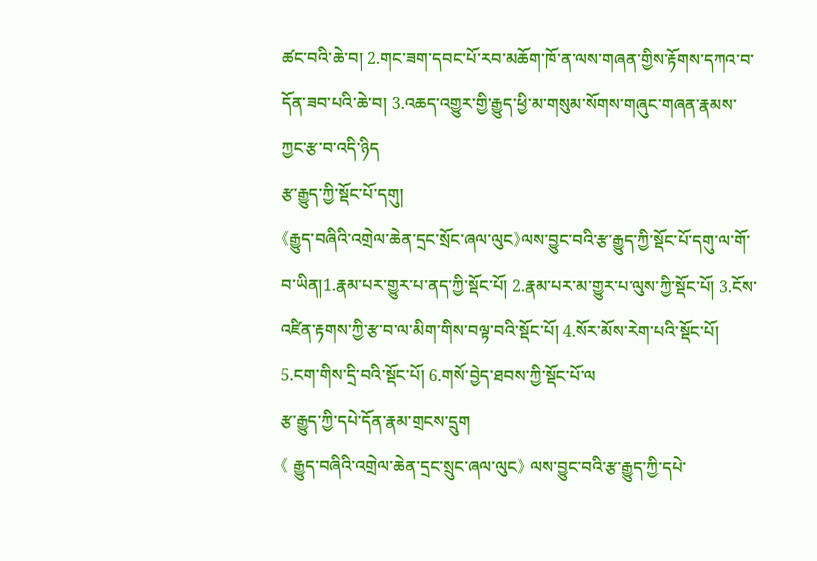ཚང་བའི་ཆེ་བ། 2.གང་ཟག་དབང་པོ་རབ་མཆོག་ཁོ་ན་ལས་གཞན་གྱིས་རྟོགས་དཀའ་བ་དོན་ཟབ་པའི་ཆེ་བ། 3.འཆད་འགྱུར་གྱི་རྒྱུད་ཕྱི་མ་གསུམ་སོགས་གཞུང་གཞན་རྣམས་ཀྱང་རྩ་བ་འདི་ཉིད
རྩ་རྒྱུད་ཀྱི་སྡོང་པོ་དགུ།
《རྒྱུད་བཞིའི་འགྲེལ་ཆེན་དྲང་སྲོང་ཞལ་ལུང》ལས་བྱུང་བའི་རྩ་རྒྱུད་ཀྱི་སྡོང་པོ་དགུ་ལ་གོ་བ་ཡིན།1.རྣམ་པར་གྱུར་པ་ནད་ཀྱི་སྡོང་པོ། 2.རྣམ་པར་མ་གྱུར་པ་ལུས་ཀྱི་སྡོང་པོ། 3.ངོས་འཛིན་རྟགས་ཀྱི་རྩ་བ་ལ་མིག་གིས་བལྟ་བའི་སྡོང་པོ། 4.སོར་མོས་རེག་པའི་སྡོང་པོ། 5.ངག་གིས་དྲི་བའི་སྡོང་པོ། 6.གསོ་བྱེད་ཐབས་ཀྱི་སྡོང་པོ་ལ
རྩ་རྒྱུད་ཀྱི་དཔེ་དོན་རྣམ་གྲངས་དྲུག
《 རྒྱུད་བཞིའི་འགྲེལ་ཆེན་དྲང་སྲུང་ཞལ་ལུང》 ལས་བྱུང་བའི་རྩ་རྒྱུད་ཀྱི་དཔེ་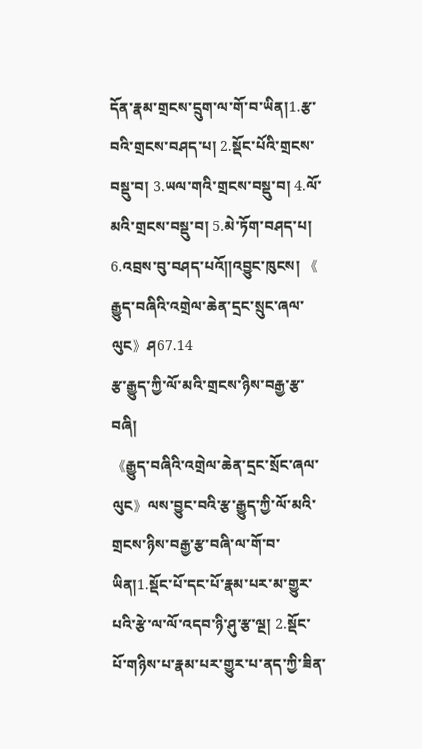དོན་རྣམ་གྲངས་དྲུག་ལ་གོ་བ་ཡིན།1.རྩ་བའི་གྲངས་བཤད་པ། 2.སྡོང་པོའི་གྲངས་བསྡུ་བ། 3.ཡལ་གའི་གྲངས་བསྡུ་བ། 4.ལོ་མའི་གྲངས་བསྡུ་བ། 5.མེ་ཏོག་བཤད་པ། 6.འབྲས་བུ་བཤད་པའོ༎འབྱུང་ཁུངས། 《 རྒྱུད་བཞིའི་འགྲེལ་ཆེན་དྲང་སྲུང་ཞལ་ལུང》ཤ67.14
རྩ་རྒྱུད་ཀྱི་ལོ་མའི་གྲངས་ཉིས་བརྒྱ་རྩ་བཞི།
《རྒྱུད་བཞིའི་འགྲེལ་ཆེན་དྲང་སྲོང་ཞལ་ལུང》ལས་བྱུང་བའི་རྩ་རྒྱུད་ཀྱི་ལོ་མའི་གྲངས་ཉིས་བརྒྱ་རྩ་བཞི་ལ་གོ་བ་ཡིན།1.སྡོང་པོ་དང་པོ་རྣམ་པར་མ་གྱུར་པའི་རྩེ་ལ་ལོ་འདབ་ཉི་ཤུ་རྩ་ལྔ། 2.སྡོང་པོ་གཉིས་པ་རྣམ་པར་གྱུར་པ་ནད་ཀྱི་ཟིན་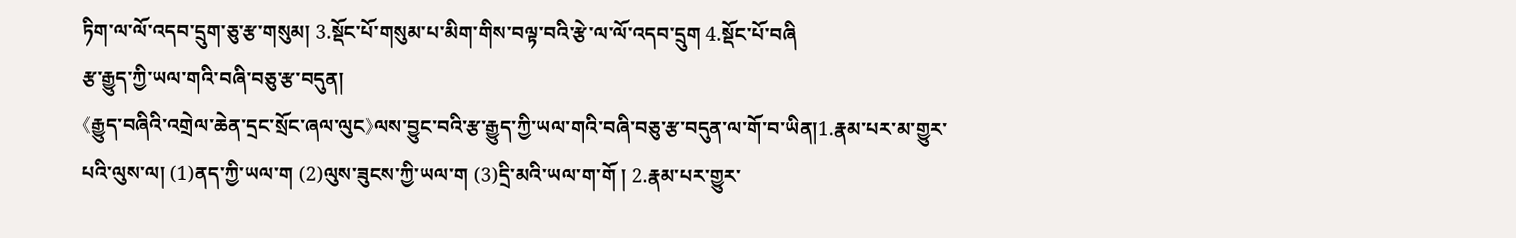ཏིག་ལ་ལོ་འདབ་དྲུག་ཅུ་རྩ་གསུམ། 3.སྡོང་པོ་གསུམ་པ་མིག་གིས་བལྟ་བའི་རྩེ་ལ་ལོ་འདབ་དྲུག 4.སྡོང་པོ་བཞི
རྩ་རྒྱུད་ཀྱི་ཡལ་གའི་བཞི་བཅུ་རྩ་བདུན།
《རྒྱུད་བཞིའི་འགྲེལ་ཆེན་དྲང་སྲོང་ཞལ་ལུང》ལས་བྱུང་བའི་རྩ་རྒྱུད་ཀྱི་ཡལ་གའི་བཞི་བཅུ་རྩ་བདུན་ལ་གོ་བ་ཡིན།1.རྣམ་པར་མ་གྱུར་པའི་ལུས་ལ། (1)ནད་ཀྱི་ཡལ་ག (2)ལུས་ཟུངས་ཀྱི་ཡལ་ག (3)དྲི་མའི་ཡལ་ག་གོ ། 2.རྣམ་པར་གྱུར་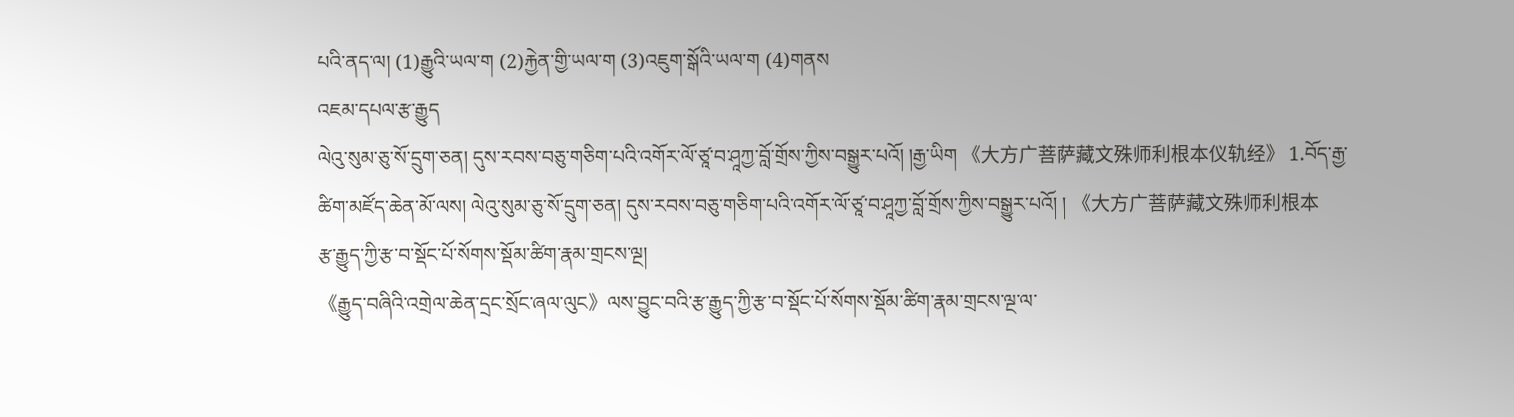པའི་ནད་ལ། (1)རྒྱུའི་ཡལ་ག (2)རྐྱེན་གྱི་ཡལ་ག (3)འཇུག་སྒོའི་ཡལ་ག (4)གནས
འཇམ་དཔལ་རྩ་རྒྱུད
ལེའུ་སུམ་ཅུ་སོ་དྲུག་ཅན། དུས་རབས་བཅུ་གཅིག་པའི་འགོར་ལོ་ཙཱ་བ་ཤཱཀྱ་བློ་གྲོས་ཀྱིས་བསྒྱུར་པའོ། །རྒྱ་ཡིག 《大方广菩萨藏文殊师利根本仪轨经》 1.བོད་རྒྱ་ཚིག་མཛོད་ཆེན་མོ་ལས། ལེའུ་སུམ་ཅུ་སོ་དྲུག་ཅན། དུས་རབས་བཅུ་གཅིག་པའི་འགོར་ལོ་ཙཱ་བ་ཤཱཀྱ་བློ་གྲོས་ཀྱིས་བསྒྱུར་པའོ། ། 《大方广菩萨藏文殊师利根本
རྩ་རྒྱུད་ཀྱི་རྩ་བ་སྡོང་པོ་སོགས་སྡོམ་ཚིག་རྣམ་གྲངས་ལྔ།
《རྒྱུད་བཞིའི་འགྲེལ་ཆེན་དྲང་སྲོང་ཞལ་ལུང》ལས་བྱུང་བའི་རྩ་རྒྱུད་ཀྱི་རྩ་བ་སྡོང་པོ་སོགས་སྡོམ་ཚིག་རྣམ་གྲངས་ལྔ་ལ་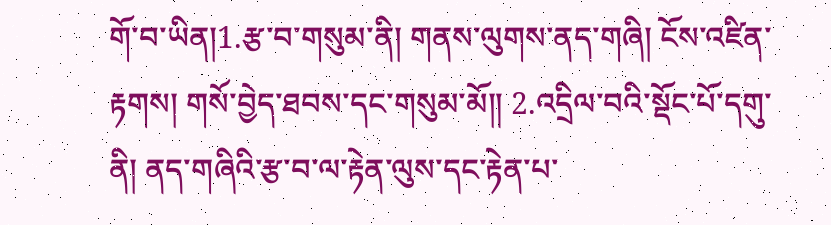གོ་བ་ཡིན།1.རྩ་བ་གསུམ་ནི། གནས་ལུགས་ནད་གཞི། ངོས་འཛིན་རྟགས། གསོ་བྱེད་ཐབས་དང་གསུམ་མོ༎ 2.འདྲིལ་བའི་སྡོང་པོ་དགུ་ནི། ནད་གཞིའི་རྩ་བ་ལ་རྟེན་ལུས་དང་རྟེན་པ་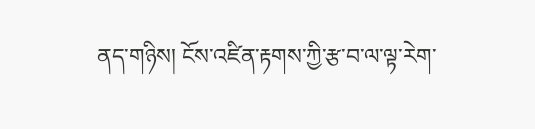ནད་གཉིས། ངོས་འཛིན་རྟགས་ཀྱི་རྩ་བ་ལ་ལྟ་རེག་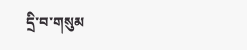དྲི་བ་གསུམ